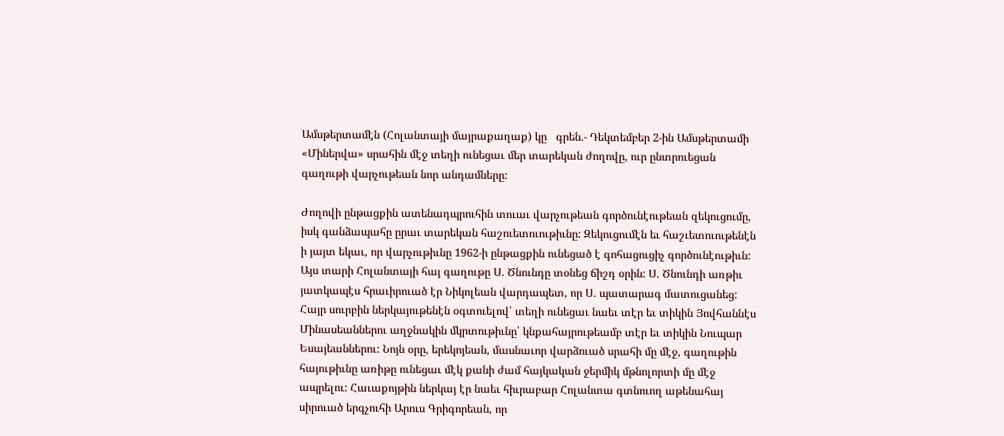Ամսթերտամէն (Հոլանտայի մայրաքաղաք) կը   գրեն.- Դեկտեմբեր 2-ին Ամսթերտամի «Միներվա» սրահին մէջ տեղի ունեցաւ մեր տարեկան ժողովը, ուր ընտրուեցան գաղութի վարչութեան նոր անդամները:

Ժողովի ընթացքին ատենադպրուհին տուաւ վարչութեան գործունէութեան զեկուցումը, իսկ գանձապահը ըրաւ տարեկան հաշուետուութիւնը: Զեկուցումէն եւ հաշւետուութենէն ի յայտ եկաւ, որ վարչութիւնը 1962-ի ընթացքին ունեցած է գոհացուցիչ գործունէութիւն: Այս տարի Հոլանտայի հայ գաղութը Ս. Ծնունդը տօնեց ճիշդ օրին: Ս. Ծնունդի առթիւ յատկապէս հրաւիրուած էր Նիկոլեան վարդապետ, որ Ս. պատարագ մատուցանեց: Հայր սուրբին ներկայութենէն օգտուելով՝ տեղի ունեցաւ նաեւ տէր եւ տիկին Յովհաննէս Մինասեաններու աղջնակին մկրտութիւնը՝ կնքահայրութեամբ տէր եւ տիկին Նուպար Եսայեաններու: Նոյն օրը, երեկոյեան, մասնաւոր վարձուած սրահի մը մէջ, գաղութին հայութիւնը առիթը ունեցաւ մէկ քանի ժամ հայկական ջերմիկ մթնոլորտի մը մէջ ապրելու: Հաւաքոյթին ներկայ էր նաեւ հիւրաբար Հոլանտա գտնուող աթենահայ սիրուած երգչուհի Արուս Գրիգորեան, որ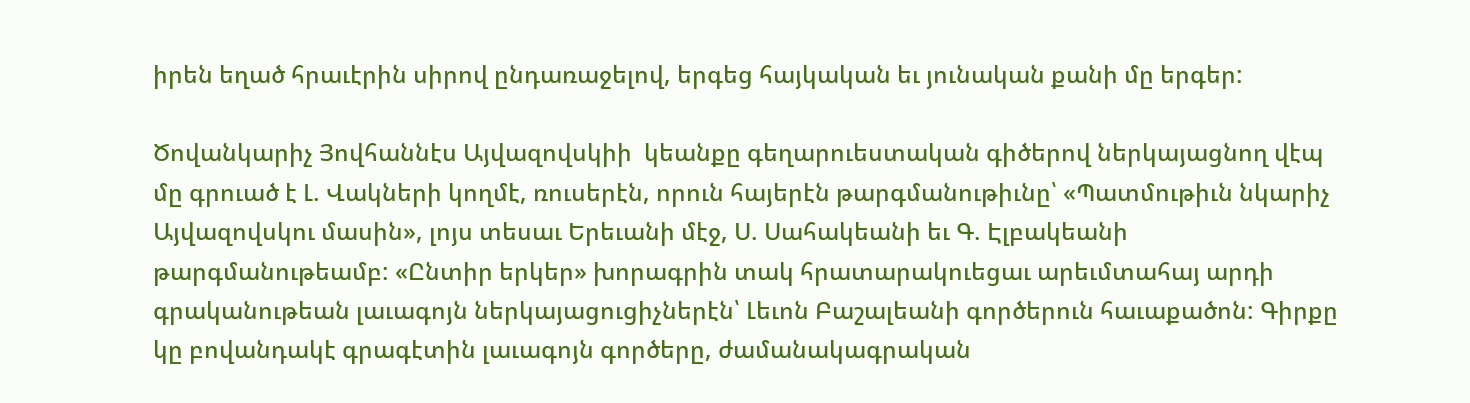իրեն եղած հրաւէրին սիրով ընդառաջելով, երգեց հայկական եւ յունական քանի մը երգեր:

Ծովանկարիչ Յովհաննէս Այվազովսկիի  կեանքը գեղարուեստական գիծերով ներկայացնող վէպ մը գրուած է Լ. Վակների կողմէ, ռուսերէն, որուն հայերէն թարգմանութիւնը՝ «Պատմութիւն նկարիչ Այվազովսկու մասին», լոյս տեսաւ Երեւանի մէջ, Ս. Սահակեանի եւ Գ. Էլբակեանի թարգմանութեամբ: «Ընտիր երկեր» խորագրին տակ հրատարակուեցաւ արեւմտահայ արդի գրականութեան լաւագոյն ներկայացուցիչներէն՝ Լեւոն Բաշալեանի գործերուն հաւաքածոն: Գիրքը կը բովանդակէ գրագէտին լաւագոյն գործերը, ժամանակագրական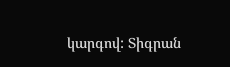կարգով: Տիգրան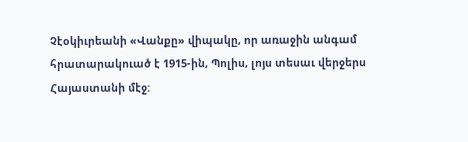Չէօկիւրեանի «Վանքը» վիպակը, որ առաջին անգամ հրատարակուած է 1915-ին, Պոլիս, լոյս տեսաւ վերջերս Հայաստանի մէջ: